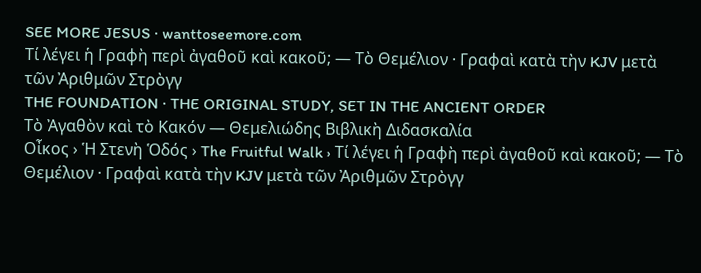SEE MORE JESUS · wanttoseemore.com
Τί λέγει ἡ Γραφὴ περὶ ἀγαθοῦ καὶ κακοῦ; — Τὸ Θεμέλιον · Γραφαὶ κατὰ τὴν KJV μετὰ τῶν Ἀριθμῶν Στρὸγγ
THE FOUNDATION · THE ORIGINAL STUDY, SET IN THE ANCIENT ORDER
Τὸ Ἀγαθὸν καὶ τὸ Κακόν — Θεμελιώδης Βιβλικὴ Διδασκαλία
Οἶκος › Ἡ Στενὴ Ὁδός › The Fruitful Walk › Τί λέγει ἡ Γραφὴ περὶ ἀγαθοῦ καὶ κακοῦ; — Τὸ Θεμέλιον · Γραφαὶ κατὰ τὴν KJV μετὰ τῶν Ἀριθμῶν Στρὸγγ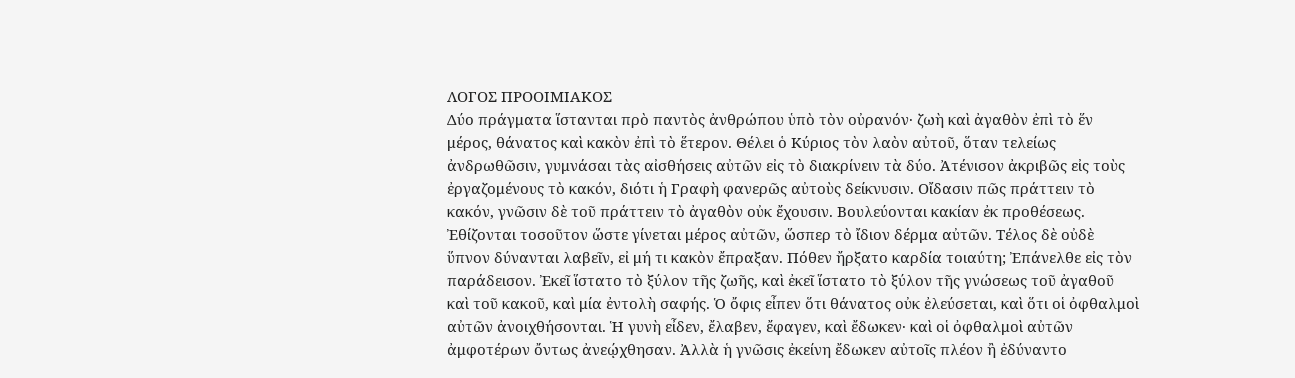ΛΟΓΟΣ ΠΡΟΟΙΜΙΑΚΟΣ
Δύο πράγματα ἵστανται πρὸ παντὸς ἀνθρώπου ὑπὸ τὸν οὐρανόν· ζωὴ καὶ ἀγαθὸν ἐπὶ τὸ ἕν μέρος, θάνατος καὶ κακὸν ἐπὶ τὸ ἕτερον. Θέλει ὁ Κύριος τὸν λαὸν αὐτοῦ, ὅταν τελείως ἀνδρωθῶσιν, γυμνάσαι τὰς αἰσθήσεις αὐτῶν εἰς τὸ διακρίνειν τὰ δύο. Ἀτένισον ἀκριβῶς εἰς τοὺς ἐργαζομένους τὸ κακόν, διότι ἡ Γραφὴ φανερῶς αὐτοὺς δείκνυσιν. Οἴδασιν πῶς πράττειν τὸ κακόν, γνῶσιν δὲ τοῦ πράττειν τὸ ἀγαθὸν οὐκ ἔχουσιν. Βουλεύονται κακίαν ἐκ προθέσεως. Ἐθίζονται τοσοῦτον ὥστε γίνεται μέρος αὐτῶν, ὥσπερ τὸ ἴδιον δέρμα αὐτῶν. Τέλος δὲ οὐδὲ ὕπνον δύνανται λαβεῖν, εἰ μή τι κακὸν ἔπραξαν. Πόθεν ἤρξατο καρδία τοιαύτη; Ἐπάνελθε εἰς τὸν παράδεισον. Ἐκεῖ ἵστατο τὸ ξύλον τῆς ζωῆς, καὶ ἐκεῖ ἵστατο τὸ ξύλον τῆς γνώσεως τοῦ ἀγαθοῦ καὶ τοῦ κακοῦ, καὶ μία ἐντολὴ σαφής. Ὁ ὄφις εἶπεν ὅτι θάνατος οὐκ ἐλεύσεται, καὶ ὅτι οἱ ὀφθαλμοὶ αὐτῶν ἀνοιχθήσονται. Ἡ γυνὴ εἶδεν, ἔλαβεν, ἔφαγεν, καὶ ἔδωκεν· καὶ οἱ ὀφθαλμοὶ αὐτῶν ἀμφοτέρων ὄντως ἀνεῴχθησαν. Ἀλλὰ ἡ γνῶσις ἐκείνη ἔδωκεν αὐτοῖς πλέον ἢ ἐδύναντο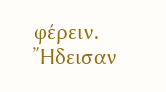φέρειν. Ἤδεισαν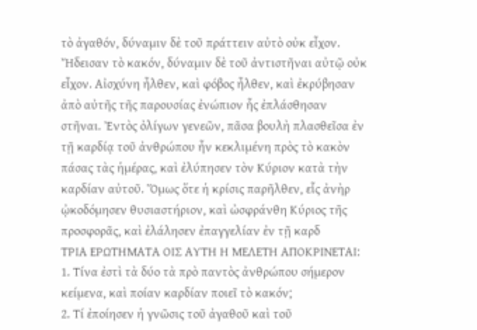τὸ ἀγαθόν, δύναμιν δὲ τοῦ πράττειν αὐτὸ οὐκ εἶχον. Ἤδεισαν τὸ κακόν, δύναμιν δὲ τοῦ ἀντιστῆναι αὐτῷ οὐκ εἶχον. Αἰσχύνη ἦλθεν, καὶ φόβος ἦλθεν, καὶ ἐκρύβησαν ἀπὸ αὐτῆς τῆς παρουσίας ἐνώπιον ἧς ἐπλάσθησαν στῆναι. Ἐντὸς ὀλίγων γενεῶν, πᾶσα βουλὴ πλασθεῖσα ἐν τῇ καρδίᾳ τοῦ ἀνθρώπου ἦν κεκλιμένη πρὸς τὸ κακὸν πάσας τὰς ἡμέρας, καὶ ἐλύπησεν τὸν Κύριον κατὰ τὴν καρδίαν αὐτοῦ. Ὅμως ὅτε ἡ κρίσις παρῆλθεν, εἷς ἀνὴρ ᾠκοδόμησεν θυσιαστήριον, καὶ ὠσφράνθη Κύριος τῆς προσφορᾶς, καὶ ἐλάλησεν ἐπαγγελίαν ἐν τῇ καρδ
ΤΡΙΑ ΕΡΩΤΗΜΑΤΑ ΟΙΣ ΑΥΤΗ Η ΜΕΛΕΤΗ ΑΠΟΚΡΙΝΕΤΑΙ:
1. Τίνα ἐστὶ τὰ δύο τὰ πρὸ παντὸς ἀνθρώπου σήμερον κείμενα, καὶ ποίαν καρδίαν ποιεῖ τὸ κακόν;
2. Τί ἐποίησεν ἡ γνῶσις τοῦ ἀγαθοῦ καὶ τοῦ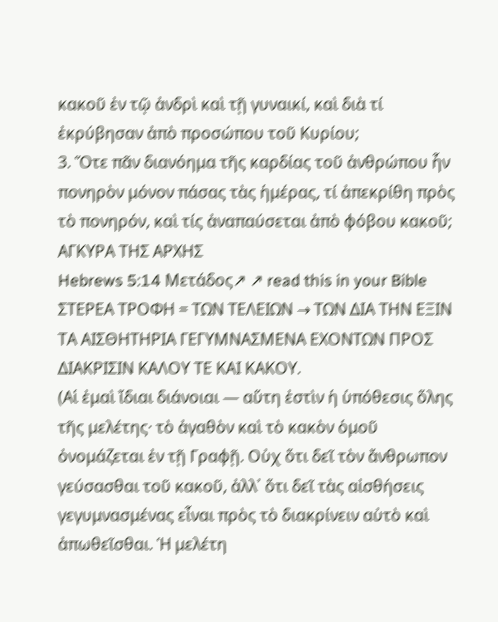κακοῦ ἐν τῷ ἀνδρὶ καὶ τῇ γυναικί, καὶ διὰ τί ἐκρύβησαν ἀπὸ προσώπου τοῦ Κυρίου;
3. Ὅτε πᾶν διανόημα τῆς καρδίας τοῦ ἀνθρώπου ἦν πονηρὸν μόνον πάσας τὰς ἡμέρας, τί ἀπεκρίθη πρὸς τὸ πονηρόν, καὶ τίς ἀναπαύσεται ἀπὸ φόβου κακοῦ;
ΑΓΚΥΡΑ ΤΗΣ ΑΡΧΗΣ
Hebrews 5:14 Μετάδος↗ ↗ read this in your Bible
ΣΤΕΡΕΑ ΤΡΟΦΗ = ΤΩΝ ΤΕΛΕΙΩΝ → ΤΩΝ ΔΙΑ ΤΗΝ ΕΞΙΝ ΤΑ ΑΙΣΘΗΤΗΡΙΑ ΓΕΓΥΜΝΑΣΜΕΝΑ ΕΧΟΝΤΩΝ ΠΡΟΣ ΔΙΑΚΡΙΣΙΝ ΚΑΛΟΥ ΤΕ ΚΑΙ ΚΑΚΟΥ.
(Αἱ ἐμαὶ ἴδιαι διάνοιαι — αὕτη ἐστὶν ἡ ὑπόθεσις ὅλης τῆς μελέτης· τὸ ἀγαθὸν καὶ τὸ κακὸν ὁμοῦ ὀνομάζεται ἐν τῇ Γραφῇ. Οὐχ ὅτι δεῖ τὸν ἄνθρωπον γεύσασθαι τοῦ κακοῦ, ἀλλ᾽ ὅτι δεῖ τὰς αἰσθήσεις γεγυμνασμένας εἶναι πρὸς τὸ διακρίνειν αὐτὸ καὶ ἀπωθεῖσθαι. Ἡ μελέτη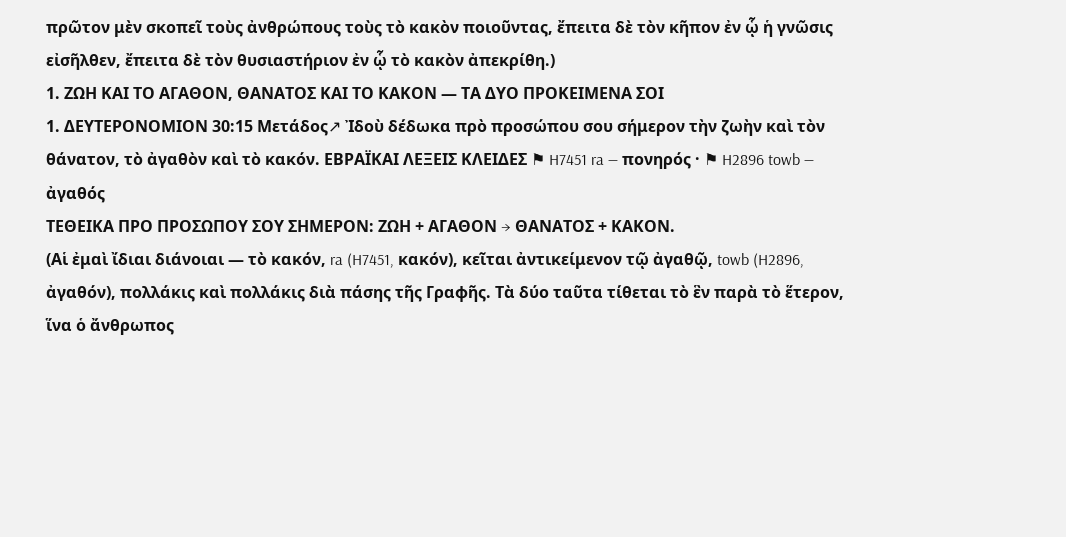πρῶτον μὲν σκοπεῖ τοὺς ἀνθρώπους τοὺς τὸ κακὸν ποιοῦντας, ἔπειτα δὲ τὸν κῆπον ἐν ᾧ ἡ γνῶσις εἰσῆλθεν, ἔπειτα δὲ τὸν θυσιαστήριον ἐν ᾧ τὸ κακὸν ἀπεκρίθη.)
1. ΖΩΗ ΚΑΙ ΤΟ ΑΓΑΘΟΝ, ΘΑΝΑΤΟΣ ΚΑΙ ΤΟ ΚΑΚΟΝ — ΤΑ ΔΥΟ ΠΡΟΚΕΙΜΕΝΑ ΣΟΙ
1. ΔΕΥΤΕΡΟΝΟΜΙΟΝ 30:15 Μετάδος↗ Ἰδοὺ δέδωκα πρὸ προσώπου σου σήμερον τὴν ζωὴν καὶ τὸν θάνατον, τὸ ἀγαθὸν καὶ τὸ κακόν. ΕΒΡΑΪΚΑΙ ΛΕΞΕΙΣ ΚΛΕΙΔΕΣ ⚑ H7451 ra — πονηρός · ⚑ H2896 towb — ἀγαθός
ΤΕΘΕΙΚΑ ΠΡΟ ΠΡΟΣΩΠΟΥ ΣΟΥ ΣΗΜΕΡΟΝ: ΖΩΗ + ΑΓΑΘΟΝ → ΘΑΝΑΤΟΣ + ΚΑΚΟΝ.
(Αἱ ἐμαὶ ἴδιαι διάνοιαι — τὸ κακόν, ra (H7451, κακόν), κεῖται ἀντικείμενον τῷ ἀγαθῷ, towb (H2896, ἀγαθόν), πολλάκις καὶ πολλάκις διὰ πάσης τῆς Γραφῆς. Τὰ δύο ταῦτα τίθεται τὸ ἓν παρὰ τὸ ἕτερον, ἵνα ὁ ἄνθρωπος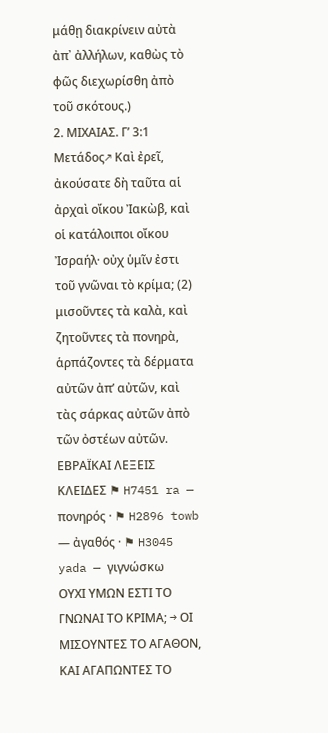μάθῃ διακρίνειν αὐτὰ ἀπ᾽ ἀλλήλων, καθὼς τὸ φῶς διεχωρίσθη ἀπὸ τοῦ σκότους.)
2. ΜΙΧΑΙΑΣ. Γʹ 3:1 Μετάδος↗ Καὶ ἐρεῖ, ἀκούσατε δὴ ταῦτα αἱ ἀρχαὶ οἴκου Ἰακὼβ, καὶ οἱ κατάλοιποι οἴκου Ἰσραήλ· οὐχ ὑμῖν ἐστι τοῦ γνῶναι τὸ κρίμα; (2) μισοῦντες τὰ καλὰ, καὶ ζητοῦντες τὰ πονηρὰ, ἁρπάζοντες τὰ δέρματα αὐτῶν ἀπʼ αὐτῶν, καὶ τὰς σάρκας αὐτῶν ἀπὸ τῶν ὀστέων αὐτῶν. ΕΒΡΑΪΚΑΙ ΛΕΞΕΙΣ ΚΛΕΙΔΕΣ ⚑ H7451 ra — πονηρός · ⚑ H2896 towb — ἀγαθός · ⚑ H3045 yada — γιγνώσκω
ΟΥΧΙ ΥΜΩΝ ΕΣΤΙ ΤΟ ΓΝΩΝΑΙ ΤΟ ΚΡΙΜΑ; → ΟΙ ΜΙΣΟΥΝΤΕΣ ΤΟ ΑΓΑΘΟΝ, ΚΑΙ ΑΓΑΠΩΝΤΕΣ ΤΟ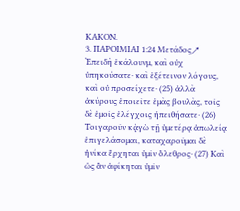ΚΑΚΟΝ.
3. ΠΑΡΟΙΜΙΑΙ 1:24 Μετάδος↗ Ἐπειδὴ ἐκάλουνμ, καὶ οὐχ ὑπηκούσατε· καὶ ἐξέτεινον λόγους, καὶ οὐ προσείχετε· (25) ἀλλὰ ἀκύρους ἐποιεῖτε ἐμὰς βουλὰς, τοῖς δὲ ἐμοῖς ἐλέγχοις ἠπειθήσατε· (26) Τοιγαροῦν κᾀγὼ τῇ ὑμετέρᾳ ἀπωλείᾳ ἐπιγελάσομαι, καταχαροῦμαι δὲ ἡνίκα ἔρχηται ὑμῖν ὄλεθρος· (27) Καὶ ὡς ἂν ἀφίκηται ὑμῖν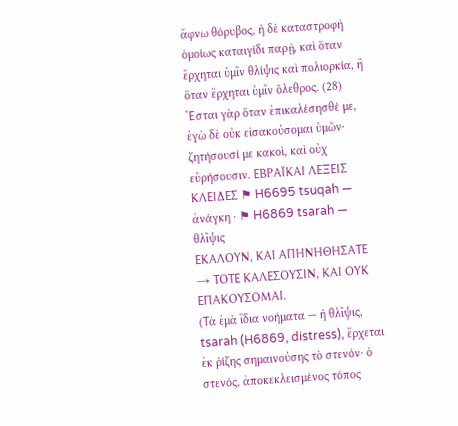ἄφνω θόρυβος, ἡ δὲ καταστροφὴ ὁμοίως καταιγίδι παρῇ, καὶ ὅταν ἔρχηται ὑμῖν θλίψις καὶ πολιορκία, ἢ ὅταν ἔρχηται ὑμῖν ὄλεθρος. (28) Ἔσται γὰρ ὅταν ἐπικαλέσησθέ με, ἐγὼ δὲ οὐκ εἰσακούσομαι ὑμῶν· ζητήσουσί με κακοὶ, καὶ οὐχ εὑρήσουσιν. ΕΒΡΑΪΚΑΙ ΛΕΞΕΙΣ ΚΛΕΙΔΕΣ ⚑ H6695 tsuqah — ἀνάγκη · ⚑ H6869 tsarah — θλῖψις
ΕΚΑΛΟΥΝ, ΚΑΙ ΑΠΗΝΗΘΗΣΑΤΕ → ΤΟΤΕ ΚΑΛΕΣΟΥΣΙΝ, ΚΑΙ ΟΥΚ ΕΠΑΚΟΥΣΟΜΑΙ.
(Τὰ ἐμὰ ἴδια νοήματα — ἡ θλῖψις, tsarah (H6869, distress), ἔρχεται ἐκ ῥίζης σημαινούσης τὸ στενόν· ὁ στενός, ἀποκεκλεισμένος τόπος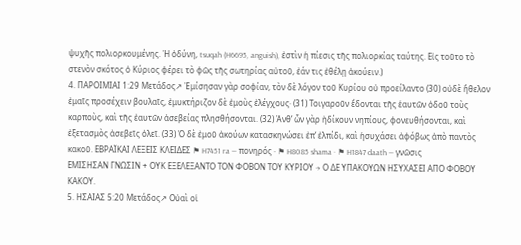ψυχῆς πολιορκουμένης. Ἡ ὀδύνη, tsuqah (H6695, anguish), ἐστὶν ἡ πίεσις τῆς πολιορκίας ταύτης. Εἰς τοῦτο τὸ στενὸν σκότος ὁ Κύριος φέρει τὸ φῶς τῆς σωτηρίας αὐτοῦ, ἐάν τις ἐθέλῃ ἀκούειν.)
4. ΠΑΡΟΙΜΙΑΙ 1:29 Μετάδος↗ Ἐμίσησαν γὰρ σοφίαν, τὸν δὲ λόγον τοῦ Κυρίου οὐ προείλαντο (30) οὐδὲ ἤθελον ἐμαῖς προσέχειν βουλαῖς, ἐμυκτήριζον δὲ ἐμοὺς ἐλέγχους· (31) Τοιγαροῦν ἔδονται τῆς ἑαυτῶν ὁδοῦ τοὺς καρποὺς, καὶ τῆς ἐαυτῶν ἀσεβείας πλησθήσονται. (32) Ἀνθʼ ὧν γὰρ ἠδίκουν νηπίους, φονευθήσονται, καὶ ἐξετασμὸς ἀσεβεῖς ὀλεῖ. (33) Ὁ δὲ ἐμοῦ ἀκούων κατασκηνώσει ἐπʼ ἐλπίδι, καὶ ἡσυχάσει ἀφόβως ἀπὸ παντὸς κακοῦ. ΕΒΡΑΪΚΑΙ ΛΕΞΕΙΣ ΚΛΕΙΔΕΣ ⚑ H7451 ra — πονηρός · ⚑ H8085 shama · ⚑ H1847 daath — γνῶσις
ΕΜΙΣΗΣΑΝ ΓΝΩΣΙΝ + ΟΥΚ ΕΞΕΛΕΞΑΝΤΟ ΤΟΝ ΦΟΒΟΝ ΤΟΥ ΚΥΡΙΟΥ → Ο ΔΕ ΥΠΑΚΟΥΩΝ ΗΣΥΧΑΣΕΙ ΑΠΟ ΦΟΒΟΥ ΚΑΚΟΥ.
5. ΗΣΑΙΑΣ 5:20 Μετάδος↗ Οὐαὶ οἱ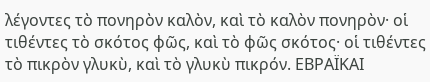λέγοντες τὸ πονηρὸν καλὸν, καὶ τὸ καλὸν πονηρὸν· οἱ τιθέντες τὸ σκότος φῶς, καὶ τὸ φῶς σκότος· οἱ τιθέντες τὸ πικρὸν γλυκὺ, καὶ τὸ γλυκὺ πικρόν. ΕΒΡΑΪΚΑΙ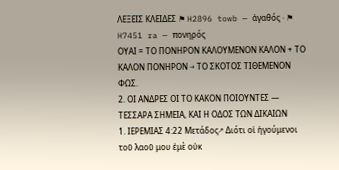ΛΕΞΕΙΣ ΚΛΕΙΔΕΣ ⚑ H2896 towb — ἀγαθός · ⚑ H7451 ra — πονηρός
ΟΥΑΙ = ΤΟ ΠΟΝΗΡΟΝ ΚΑΛΟΥΜΕΝΟΝ ΚΑΛΟΝ + ΤΟ ΚΑΛΟΝ ΠΟΝΗΡΟΝ → ΤΟ ΣΚΟΤΟΣ ΤΙΘΕΜΕΝΟΝ ΦΩΣ.
2. ΟΙ ΑΝΔΡΕΣ ΟΙ ΤΟ ΚΑΚΟΝ ΠΟΙΟΥΝΤΕΣ — ΤΕΣΣΑΡΑ ΣΗΜΕΙΑ, ΚΑΙ Η ΟΔΟΣ ΤΩΝ ΔΙΚΑΙΩΝ
1. ΙΕΡΕΜΙΑΣ 4:22 Μετάδος↗ Διότι οἱ ἡγούμενοι τοῦ λαοῦ μου ἐμὲ οὐκ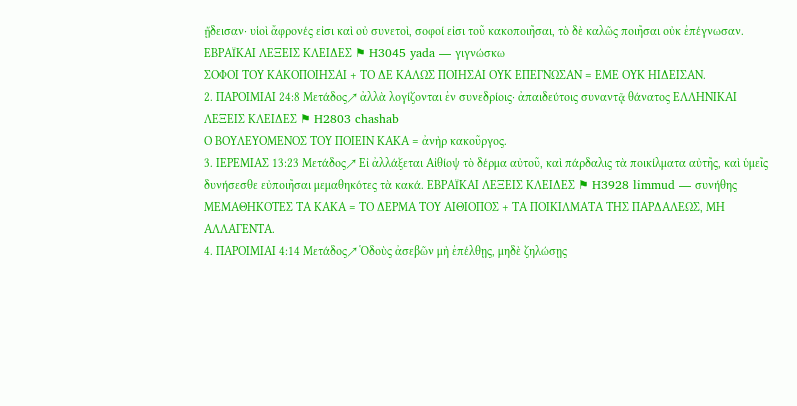ᾔδεισαν· υἱοὶ ἄφρονές εἰσι καὶ οὐ συνετοὶ, σοφοί εἰσι τοῦ κακοποιῆσαι, τὸ δὲ καλῶς ποιῆσαι οὐκ ἐπέγνωσαν. ΕΒΡΑΪΚΑΙ ΛΕΞΕΙΣ ΚΛΕΙΔΕΣ ⚑ H3045 yada — γιγνώσκω
ΣΟΦΟΙ ΤΟΥ ΚΑΚΟΠΟΙΗΣΑΙ + ΤΟ ΔΕ ΚΑΛΩΣ ΠΟΙΗΣΑΙ ΟΥΚ ΕΠΕΓΝΩΣΑΝ = ΕΜΕ ΟΥΚ ΗΙΔΕΙΣΑΝ.
2. ΠΑΡΟΙΜΙΑΙ 24:8 Μετάδος↗ ἀλλὰ λογίζονται ἐν συνεδρίοις· ἀπαιδεύτοις συναντᾷ θάνατος ΕΛΛΗΝΙΚΑΙ ΛΕΞΕΙΣ ΚΛΕΙΔΕΣ ⚑ H2803 chashab
Ο ΒΟΥΛΕΥΟΜΕΝΟΣ ΤΟΥ ΠΟΙΕΙΝ ΚΑΚΑ = ἀνὴρ κακοῦργος.
3. ΙΕΡΕΜΙΑΣ 13:23 Μετάδος↗ Εἰ ἀλλάξεται Αἰθίοψ τὸ δέρμα αὐτοῦ, καὶ πάρδαλις τὰ ποικίλματα αὐτῆς, καὶ ὑμεῖς δυνήσεσθε εὐποιῆσαι μεμαθηκότες τὰ κακά. ΕΒΡΑΪΚΑΙ ΛΕΞΕΙΣ ΚΛΕΙΔΕΣ ⚑ H3928 limmud — συνήθης
ΜΕΜΑΘΗΚΟΤΕΣ ΤΑ ΚΑΚΑ = ΤΟ ΔΕΡΜΑ ΤΟΥ ΑΙΘΙΟΠΟΣ + ΤΑ ΠΟΙΚΙΛΜΑΤΑ ΤΗΣ ΠΑΡΔΑΛΕΩΣ, ΜΗ ΑΛΛΑΓΕΝΤΑ.
4. ΠΑΡΟΙΜΙΑΙ 4:14 Μετάδος↗ Ὁδοὺς ἀσεβῶν μὴ ἐπέλθῃς, μηδὲ ζηλώσῃς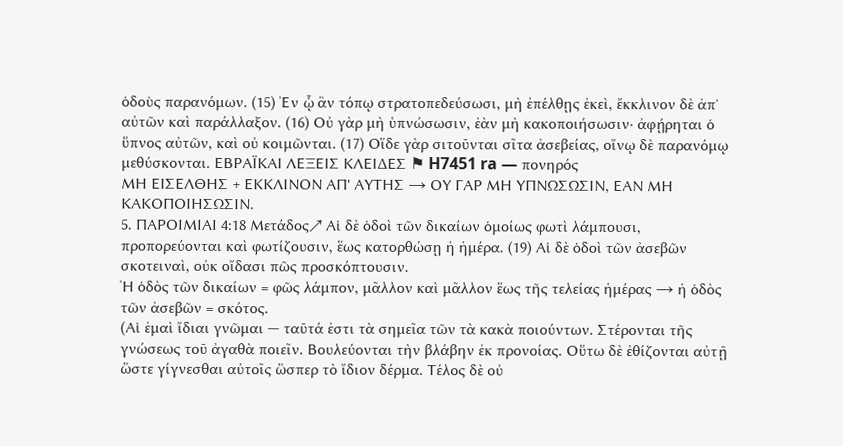ὁδοὺς παρανόμων. (15) Ἐν ᾧ ἂν τόπῳ στρατοπεδεύσωσι, μὴ ἐπέλθῃς ἐκεὶ, ἔκκλινον δὲ ἀπʼ αὐτῶν καὶ παράλλαξον. (16) Οὐ γὰρ μὴ ὑπνώσωσιν, ἐὰν μὴ κακοποιήσωσιν· ἀφῄρηται ὁ ὕπνος αὐτῶν, καὶ οὐ κοιμῶνται. (17) Οἵδε γὰρ σιτοῦνται σῖτα ἀσεβείας, οἴνῳ δὲ παρανόμῳ μεθύσκονται. ΕΒΡΑΪΚΑΙ ΛΕΞΕΙΣ ΚΛΕΙΔΕΣ ⚑ H7451 ra — πονηρός
ΜΗ ΕΙΣΕΛΘΗΣ + ΕΚΚΛΙΝΟΝ ΑΠ' ΑΥΤΗΣ → ΟΥ ΓΑΡ ΜΗ ΥΠΝΩΣΩΣΙΝ, ΕΑΝ ΜΗ ΚΑΚΟΠΟΙΗΣΩΣΙΝ.
5. ΠΑΡΟΙΜΙΑΙ 4:18 Μετάδος↗ Αἱ δὲ ὁδοὶ τῶν δικαίων ὁμοίως φωτὶ λάμπουσι, προπορεύονται καὶ φωτίζουσιν, ἕως κατορθώσῃ ἡ ἡμέρα. (19) Αἱ δὲ ὁδοὶ τῶν ἀσεβῶν σκοτειναὶ, οὐκ οἴδασι πῶς προσκόπτουσιν.
Ἡ ὁδὸς τῶν δικαίων = φῶς λάμπον, μᾶλλον καὶ μᾶλλον ἕως τῆς τελείας ἡμέρας → ἡ ὁδὸς τῶν ἀσεβῶν = σκότος.
(Αἱ ἐμαὶ ἴδιαι γνῶμαι — ταῦτά ἐστι τὰ σημεῖα τῶν τὰ κακὰ ποιούντων. Στέρονται τῆς γνώσεως τοῦ ἀγαθὰ ποιεῖν. Βουλεύονται τὴν βλάβην ἐκ προνοίας. Οὕτω δὲ ἐθίζονται αὐτῇ ὥστε γίγνεσθαι αὐτοῖς ὥσπερ τὸ ἴδιον δέρμα. Τέλος δὲ οὐ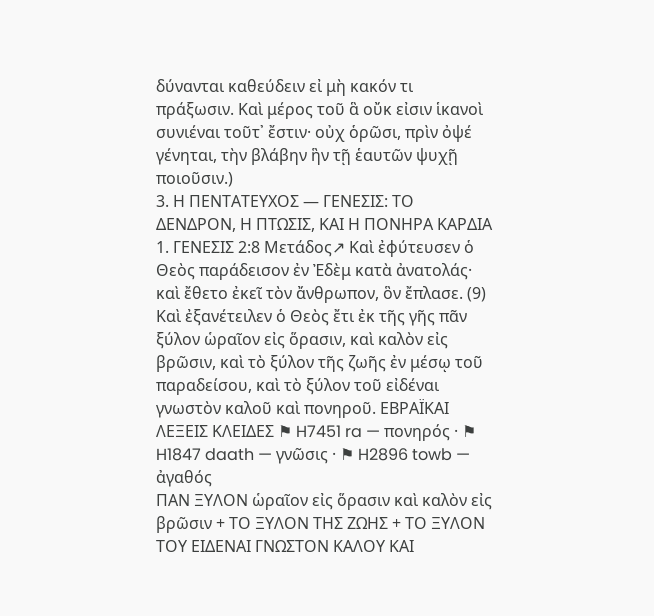δύνανται καθεύδειν εἰ μὴ κακόν τι πράξωσιν. Καὶ μέρος τοῦ ἃ οὔκ εἰσιν ἱκανοὶ συνιέναι τοῦτ᾽ ἔστιν· οὐχ ὁρῶσι, πρὶν ὀψέ γένηται, τὴν βλάβην ἣν τῇ ἑαυτῶν ψυχῇ ποιοῦσιν.)
3. Η ΠΕΝΤΑΤΕΥΧΟΣ — ΓΕΝΕΣΙΣ: ΤΟ ΔΕΝΔΡΟΝ, Η ΠΤΩΣΙΣ, ΚΑΙ Η ΠΟΝΗΡΑ ΚΑΡΔΙΑ
1. ΓΕΝΕΣΙΣ 2:8 Μετάδος↗ Καὶ ἐφύτευσεν ὁ Θεὸς παράδεισον ἐν Ἐδὲμ κατὰ ἀνατολάς· καὶ ἔθετο ἐκεῖ τὸν ἄνθρωπον, ὃν ἔπλασε. (9) Καὶ ἐξανέτειλεν ὁ Θεὸς ἔτι ἐκ τῆς γῆς πᾶν ξύλον ὡραῖον εἰς ὅρασιν, καὶ καλὸν εἰς βρῶσιν, καὶ τὸ ξύλον τῆς ζωῆς ἐν μέσῳ τοῦ παραδείσου, καὶ τὸ ξύλον τοῦ εἰδέναι γνωστὸν καλοῦ καὶ πονηροῦ. ΕΒΡΑΪΚΑΙ ΛΕΞΕΙΣ ΚΛΕΙΔΕΣ ⚑ H7451 ra — πονηρός · ⚑ H1847 daath — γνῶσις · ⚑ H2896 towb — ἀγαθός
ΠΑΝ ΞΥΛΟΝ ὡραῖον εἰς ὅρασιν καὶ καλὸν εἰς βρῶσιν + ΤΟ ΞΥΛΟΝ ΤΗΣ ΖΩΗΣ + ΤΟ ΞΥΛΟΝ ΤΟΥ ΕΙΔΕΝΑΙ ΓΝΩΣΤΟΝ ΚΑΛΟΥ ΚΑΙ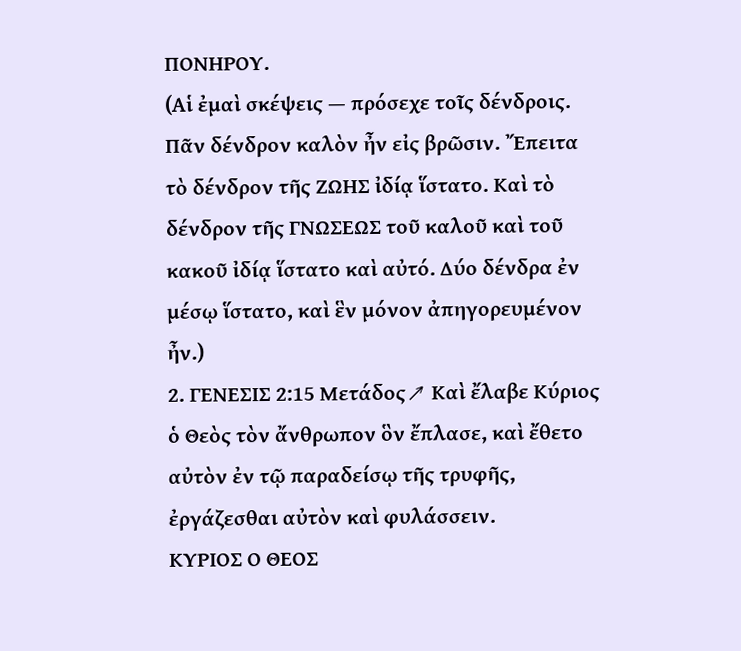ΠΟΝΗΡΟΥ.
(Αἱ ἐμαὶ σκέψεις — πρόσεχε τοῖς δένδροις. Πᾶν δένδρον καλὸν ἦν εἰς βρῶσιν. Ἔπειτα τὸ δένδρον τῆς ΖΩΗΣ ἰδίᾳ ἵστατο. Καὶ τὸ δένδρον τῆς ΓΝΩΣΕΩΣ τοῦ καλοῦ καὶ τοῦ κακοῦ ἰδίᾳ ἵστατο καὶ αὐτό. Δύο δένδρα ἐν μέσῳ ἵστατο, καὶ ἓν μόνον ἀπηγορευμένον ἦν.)
2. ΓΕΝΕΣΙΣ 2:15 Μετάδος↗ Καὶ ἔλαβε Κύριος ὁ Θεὸς τὸν ἄνθρωπον ὃν ἔπλασε, καὶ ἔθετο αὐτὸν ἐν τῷ παραδείσῳ τῆς τρυφῆς, ἐργάζεσθαι αὐτὸν καὶ φυλάσσειν.
ΚΥΡΙΟΣ Ο ΘΕΟΣ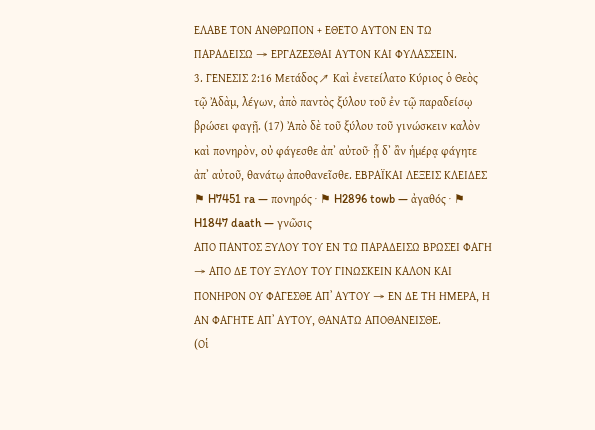ΕΛΑΒΕ ΤΟΝ ΑΝΘΡΩΠΟΝ + ΕΘΕΤΟ ΑΥΤΟΝ ΕΝ ΤΩ ΠΑΡΑΔΕΙΣΩ → ΕΡΓΑΖΕΣΘΑΙ ΑΥΤΟΝ ΚΑΙ ΦΥΛΑΣΣΕΙΝ.
3. ΓΕΝΕΣΙΣ 2:16 Μετάδος↗ Καὶ ἐνετείλατο Κύριος ὁ Θεὸς τῷ Ἀδὰμ, λέγων, ἀπὸ παντὸς ξύλου τοῦ ἐν τῷ παραδείσῳ βρώσει φαγῇ. (17) Ἀπὸ δὲ τοῦ ξύλου τοῦ γινώσκειν καλὸν καὶ πονηρὸν, οὐ φάγεσθε ἀπʼ αὐτοῦ· ᾗ δʼ ἂν ἡμέρᾳ φάγητε ἀπʼ αὐτοῦ, θανάτῳ ἀποθανεῖσθε. ΕΒΡΑΪΚΑΙ ΛΕΞΕΙΣ ΚΛΕΙΔΕΣ ⚑ H7451 ra — πονηρός · ⚑ H2896 towb — ἀγαθός · ⚑ H1847 daath — γνῶσις
ΑΠΟ ΠΑΝΤΟΣ ΞΥΛΟΥ ΤΟΥ ΕΝ ΤΩ ΠΑΡΑΔΕΙΣΩ ΒΡΩΣΕΙ ΦΑΓΗ → ΑΠΟ ΔΕ ΤΟΥ ΞΥΛΟΥ ΤΟΥ ΓΙΝΩΣΚΕΙΝ ΚΑΛΟΝ ΚΑΙ ΠΟΝΗΡΟΝ ΟΥ ΦΑΓΕΣΘΕ ΑΠ᾿ ΑΥΤΟΥ → ΕΝ ΔΕ ΤΗ ΗΜΕΡΑ, Η ΑΝ ΦΑΓΗΤΕ ΑΠ᾿ ΑΥΤΟΥ, ΘΑΝΑΤΩ ΑΠΟΘΑΝΕΙΣΘΕ.
(Οἱ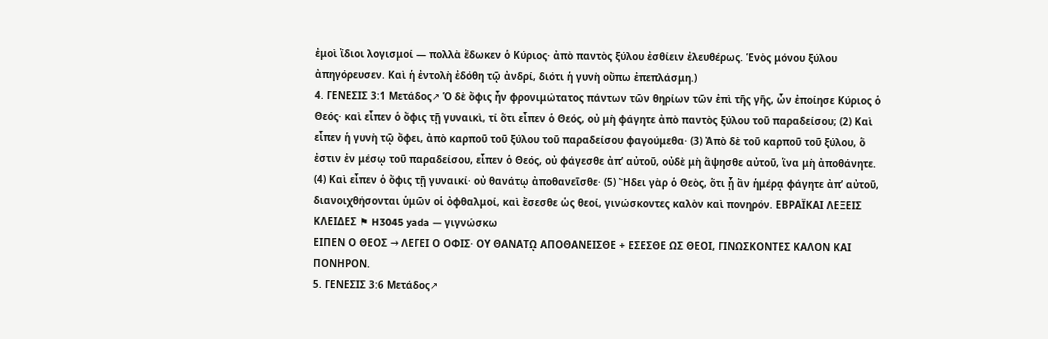ἐμοὶ ἴδιοι λογισμοί — πολλὰ ἔδωκεν ὁ Κύριος· ἀπὸ παντὸς ξύλου ἐσθίειν ἐλευθέρως. Ἑνὸς μόνου ξύλου ἀπηγόρευσεν. Καὶ ἡ ἐντολὴ ἐδόθη τῷ ἀνδρί, διότι ἡ γυνὴ οὔπω ἐπεπλάσμη.)
4. ΓΕΝΕΣΙΣ 3:1 Μετάδος↗ Ὁ δὲ ὄφις ἦν φρονιμώτατος πάντων τῶν θηρίων τῶν ἐπὶ τῆς γῆς, ὧν ἐποίησε Κύριος ὁ Θεός· καὶ εἶπεν ὁ ὄφις τῇ γυναικὶ, τί ὅτι εἶπεν ὁ Θεός, οὐ μὴ φάγητε ἀπὸ παντὸς ξύλου τοῦ παραδείσου; (2) Καὶ εἶπεν ἡ γυνὴ τῷ ὄφει, ἀπὸ καρποῦ τοῦ ξύλου τοῦ παραδείσου φαγούμεθα· (3) Ἀπὸ δὲ τοῦ καρποῦ τοῦ ξύλου, ὅ ἐστιν ἐν μέσῳ τοῦ παραδείσου, εἶπεν ὁ Θεός, οὐ φάγεσθε ἀπʼ αὐτοῦ, οὐδὲ μὴ ἅψησθε αὐτοῦ, ἵνα μὴ ἀποθάνητε. (4) Καὶ εἶπεν ὁ ὄφις τῇ γυναικί· οὐ θανάτῳ ἀποθανεῖσθε· (5) Ἤδει γὰρ ὁ Θεὸς, ὅτι ᾗ ἂν ἡμέρᾳ φάγητε ἀπʼ αὐτοῦ, διανοιχθήσονται ὑμῶν οἱ ὀφθαλμοί, καὶ ἔσεσθε ὡς θεοί, γινώσκοντες καλὸν καὶ πονηρόν. ΕΒΡΑΪΚΑΙ ΛΕΞΕΙΣ ΚΛΕΙΔΕΣ ⚑ H3045 yada — γιγνώσκω
ΕΙΠΕΝ Ο ΘΕΟΣ → ΛΕΓΕΙ Ο ΟΦΙΣ· ΟΥ ΘΑΝΑΤῼ ΑΠΟΘΑΝΕΙΣΘΕ + ΕΣΕΣΘΕ ΩΣ ΘΕΟΙ, ΓΙΝΩΣΚΟΝΤΕΣ ΚΑΛΟΝ ΚΑΙ ΠΟΝΗΡΟΝ.
5. ΓΕΝΕΣΙΣ 3:6 Μετάδος↗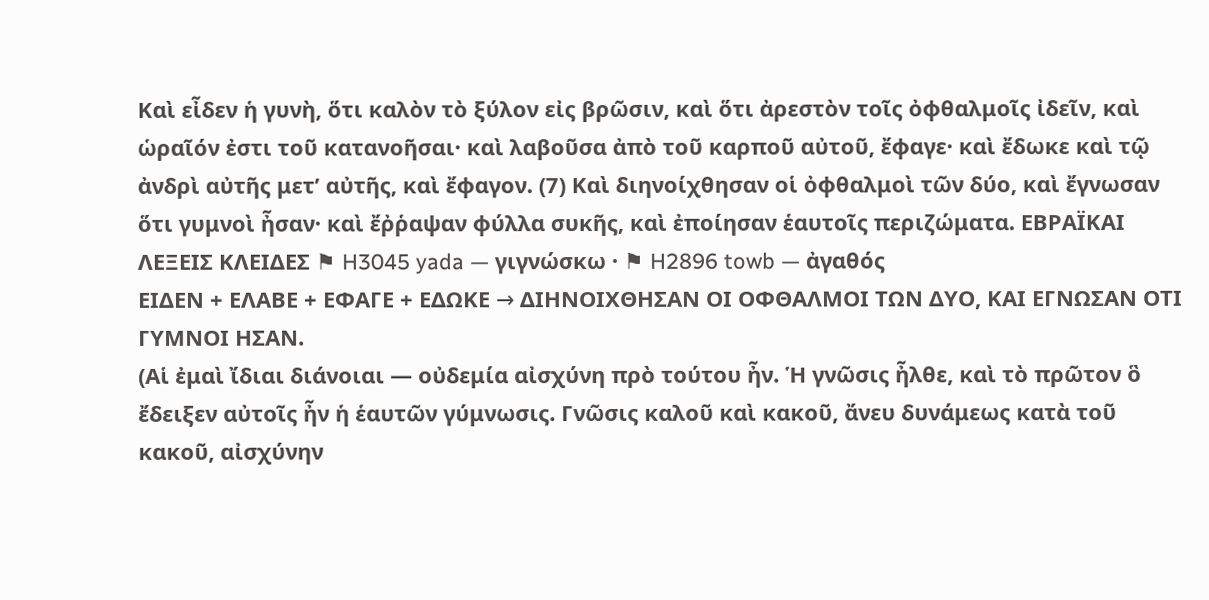Καὶ εἶδεν ἡ γυνὴ, ὅτι καλὸν τὸ ξύλον εἰς βρῶσιν, καὶ ὅτι ἀρεστὸν τοῖς ὀφθαλμοῖς ἰδεῖν, καὶ ὡραῖόν ἐστι τοῦ κατανοῆσαι· καὶ λαβοῦσα ἀπὸ τοῦ καρποῦ αὐτοῦ, ἔφαγε· καὶ ἔδωκε καὶ τῷ ἀνδρὶ αὐτῆς μετʼ αὐτῆς, καὶ ἔφαγον. (7) Καὶ διηνοίχθησαν οἱ ὀφθαλμοὶ τῶν δύο, καὶ ἔγνωσαν ὅτι γυμνοὶ ἦσαν· καὶ ἔῤῥαψαν φύλλα συκῆς, καὶ ἐποίησαν ἑαυτοῖς περιζώματα. ΕΒΡΑΪΚΑΙ ΛΕΞΕΙΣ ΚΛΕΙΔΕΣ ⚑ H3045 yada — γιγνώσκω · ⚑ H2896 towb — ἀγαθός
ΕΙΔΕΝ + ΕΛΑΒΕ + ΕΦΑΓΕ + ΕΔΩΚΕ → ΔΙΗΝΟΙΧΘΗΣΑΝ ΟΙ ΟΦΘΑΛΜΟΙ ΤΩΝ ΔΥΟ, ΚΑΙ ΕΓΝΩΣΑΝ ΟΤΙ ΓΥΜΝΟΙ ΗΣΑΝ.
(Αἱ ἐμαὶ ἴδιαι διάνοιαι — οὐδεμία αἰσχύνη πρὸ τούτου ἦν. Ἡ γνῶσις ἦλθε, καὶ τὸ πρῶτον ὃ ἔδειξεν αὐτοῖς ἦν ἡ ἑαυτῶν γύμνωσις. Γνῶσις καλοῦ καὶ κακοῦ, ἄνευ δυνάμεως κατὰ τοῦ κακοῦ, αἰσχύνην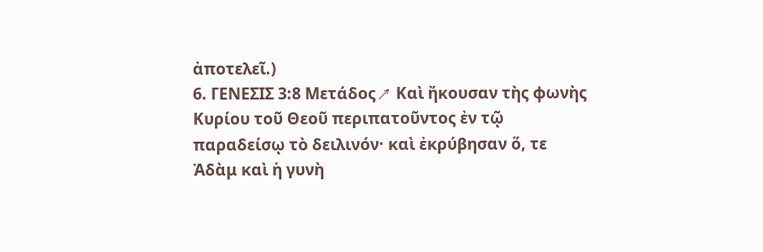ἀποτελεῖ.)
6. ΓΕΝΕΣΙΣ 3:8 Μετάδος↗ Καὶ ἤκουσαν τὴς φωνὴς Κυρίου τοῦ Θεοῦ περιπατοῦντος ἐν τῷ παραδείσῳ τὸ δειλινόν· καὶ ἐκρύβησαν ὅ, τε Ἀδὰμ καὶ ἡ γυνὴ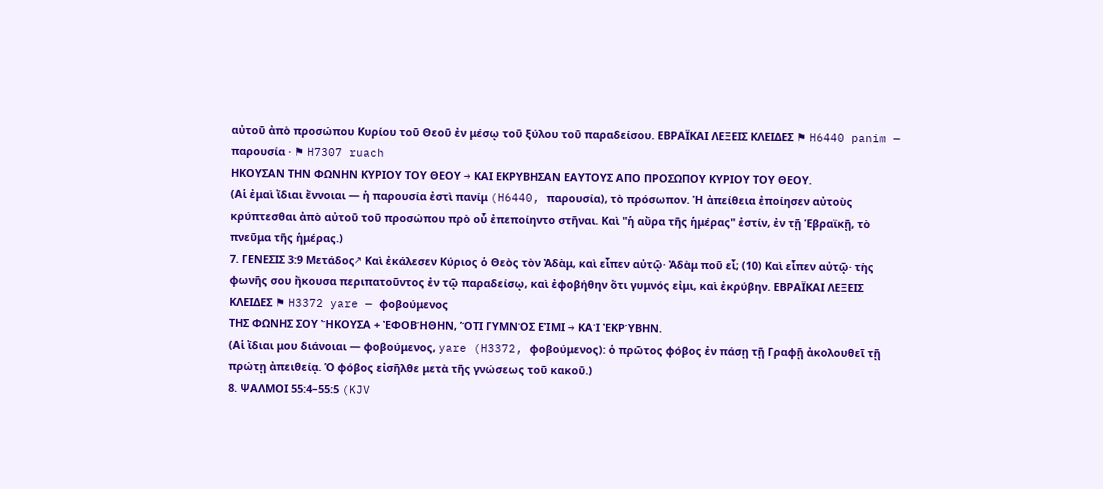αὐτοῦ ἀπὸ προσώπου Κυρίου τοῦ Θεοῦ ἐν μέσῳ τοῦ ξύλου τοῦ παραδείσου. ΕΒΡΑΪΚΑΙ ΛΕΞΕΙΣ ΚΛΕΙΔΕΣ ⚑ H6440 panim — παρουσία · ⚑ H7307 ruach
ΗΚΟΥΣΑΝ ΤΗΝ ΦΩΝΗΝ ΚΥΡΙΟΥ ΤΟΥ ΘΕΟΥ → ΚΑΙ ΕΚΡΥΒΗΣΑΝ ΕΑΥΤΟΥΣ ΑΠΟ ΠΡΟΣΩΠΟΥ ΚΥΡΙΟΥ ΤΟΥ ΘΕΟΥ.
(Αἱ ἐμαὶ ἴδιαι ἔννοιαι — ἡ παρουσία ἐστὶ πανίμ (H6440, παρουσία), τὸ πρόσωπον. Ἡ ἀπείθεια ἐποίησεν αὐτοὺς κρύπτεσθαι ἀπὸ αὐτοῦ τοῦ προσώπου πρὸ οὗ ἐπεποίηντο στῆναι. Καὶ "ἡ αὔρα τῆς ἡμέρας" ἐστίν, ἐν τῇ Ἑβραϊκῇ, τὸ πνεῦμα τῆς ἡμέρας.)
7. ΓΕΝΕΣΙΣ 3:9 Μετάδος↗ Καὶ ἐκάλεσεν Κύριος ὁ Θεὸς τὸν Ἀδὰμ, καὶ εἶπεν αὐτῷ· Ἀδὰμ ποῦ εἶ; (10) Καὶ εἶπεν αὐτῷ· τὴς φωνῆς σου ἤκουσα περιπατοῦντος ἐν τῷ παραδείσῳ, καὶ ἐφοβήθην ὅτι γυμνός εἰμι, καὶ ἐκρύβην. ΕΒΡΑΪΚΑΙ ΛΕΞΕΙΣ ΚΛΕΙΔΕΣ ⚑ H3372 yare — φοβούμενος
ΤΗΣ ΦΩΝΗΣ ΣΟΥ ἬΚΟΥΣΑ + ἘΦΟΒΉΘΗΝ, ὍΤΙ ΓΥΜΝΌΣ ΕἸΜΙ → ΚΑῚ ἘΚΡΎΒΗΝ.
(Αἱ ἴδιαι μου διάνοιαι — φοβούμενος, yare (H3372, φοβούμενος): ὁ πρῶτος φόβος ἐν πάσῃ τῇ Γραφῇ ἀκολουθεῖ τῇ πρώτῃ ἀπειθείᾳ. Ὁ φόβος εἰσῆλθε μετὰ τῆς γνώσεως τοῦ κακοῦ.)
8. ΨΑΛΜΟΙ 55:4–55:5 (KJV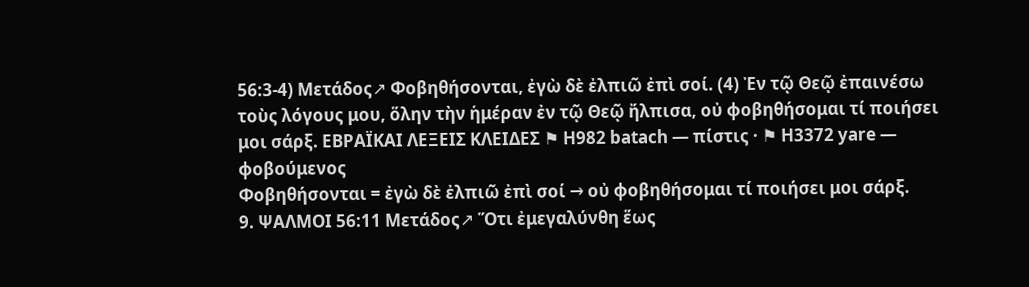56:3-4) Μετάδος↗ Φοβηθήσονται, ἐγὼ δὲ ἐλπιῶ ἐπὶ σοί. (4) Ἐν τῷ Θεῷ ἐπαινέσω τοὺς λόγους μου, ὅλην τὴν ἡμέραν ἐν τῷ Θεῷ ἤλπισα, οὐ φοβηθήσομαι τί ποιήσει μοι σάρξ. ΕΒΡΑΪΚΑΙ ΛΕΞΕΙΣ ΚΛΕΙΔΕΣ ⚑ H982 batach — πίστις · ⚑ H3372 yare — φοβούμενος
Φοβηθήσονται = ἐγὼ δὲ ἐλπιῶ ἐπὶ σοί → οὐ φοβηθήσομαι τί ποιήσει μοι σάρξ.
9. ΨΑΛΜΟΙ 56:11 Μετάδος↗ Ὅτι ἐμεγαλύνθη ἕως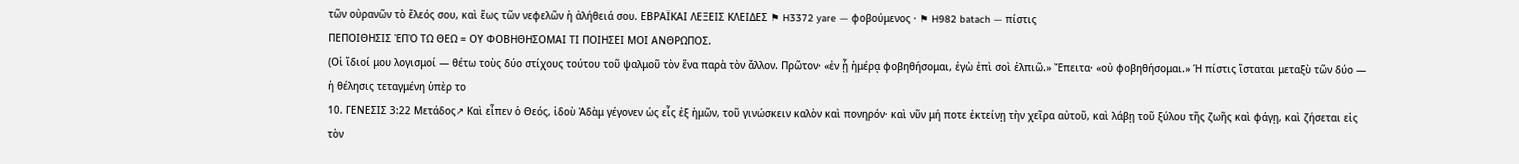τῶν οὐρανῶν τὸ ἔλεός σου, καὶ ἕως τῶν νεφελῶν ἡ ἀλήθειά σου. ΕΒΡΑΪΚΑΙ ΛΕΞΕΙΣ ΚΛΕΙΔΕΣ ⚑ H3372 yare — φοβούμενος · ⚑ H982 batach — πίστις
ΠΕΠΟΙΘΗΣΙΣ ἘΠῸ ΤΩ ΘΕΩ = ΟΥ ΦΟΒΗΘΗΣΟΜΑΙ ΤΙ ΠΟΙΗΣΕΙ ΜΟΙ ΑΝΘΡΩΠΟΣ.
(Οἱ ἴδιοί μου λογισμοί — θέτω τοὺς δύο στίχους τούτου τοῦ ψαλμοῦ τὸν ἕνα παρὰ τὸν ἄλλον. Πρῶτον· «ἐν ᾗ ἡμέρᾳ φοβηθήσομαι, ἐγὼ ἐπὶ σοὶ ἐλπιῶ.» Ἔπειτα· «οὐ φοβηθήσομαι.» Ἡ πίστις ἵσταται μεταξὺ τῶν δύο — ἡ θέλησις τεταγμένη ὑπὲρ το
10. ΓΕΝΕΣΙΣ 3:22 Μετάδος↗ Καὶ εἶπεν ὁ Θεός, ἰδοὺ Ἀδὰμ γέγονεν ὡς εἷς ἐξ ἡμῶν, τοῦ γινώσκειν καλὸν καὶ πονηρόν· καὶ νῦν μή ποτε ἐκτείνῃ τὴν χεῖρα αὐτοῦ, καὶ λάβῃ τοῦ ξύλου τῆς ζωῆς καὶ φάγῃ, καὶ ζήσεται εἰς τὸν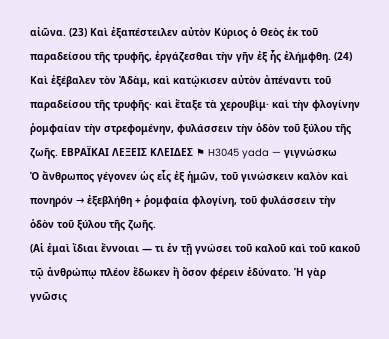αἰῶνα. (23) Καὶ ἐξαπέστειλεν αὐτὸν Κύριος ὁ Θεὸς ἐκ τοῦ παραδείσου τῆς τρυφῆς, ἐργάζεσθαι τὴν γῆν ἐξ ἧς ἐλήμφθη. (24) Καὶ ἐξέβαλεν τὸν Ἀδὰμ, καὶ κατῴκισεν αὐτὸν ἀπέναντι τοῦ παραδείσου τῆς τρυφῆς· καὶ ἔταξε τὰ χερουβὶμ· καὶ τὴν φλογίνην ῥομφαίαν τὴν στρεφομένην, φυλάσσειν τὴν ὁδὸν τοῦ ξύλου τῆς ζωῆς. ΕΒΡΑΪΚΑΙ ΛΕΞΕΙΣ ΚΛΕΙΔΕΣ ⚑ H3045 yada — γιγνώσκω
Ὁ ἄνθρωπος γέγονεν ὡς εἷς ἐξ ἡμῶν, τοῦ γινώσκειν καλὸν καὶ πονηρόν → ἐξεβλήθη + ῥομφαία φλογίνη, τοῦ φυλάσσειν τὴν ὁδὸν τοῦ ξύλου τῆς ζωῆς.
(Αἱ ἐμαὶ ἴδιαι ἔννοιαι — τι ἐν τῇ γνώσει τοῦ καλοῦ καὶ τοῦ κακοῦ τῷ ἀνθρώπῳ πλέον ἔδωκεν ἢ ὅσον φέρειν ἐδύνατο. Ἡ γὰρ γνῶσις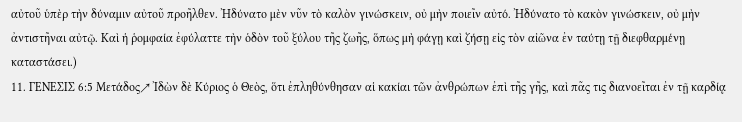αὐτοῦ ὑπὲρ τὴν δύναμιν αὐτοῦ προῆλθεν. Ἠδύνατο μὲν νῦν τὸ καλὸν γινώσκειν, οὐ μὴν ποιεῖν αὐτό. Ἠδύνατο τὸ κακὸν γινώσκειν, οὐ μὴν ἀντιστῆναι αὐτῷ. Καὶ ἡ ῥομφαία ἐφύλαττε τὴν ὁδὸν τοῦ ξύλου τῆς ζωῆς, ὅπως μὴ φάγῃ καὶ ζήσῃ εἰς τὸν αἰῶνα ἐν ταύτῃ τῇ διεφθαρμένῃ καταστάσει.)
11. ΓΕΝΕΣΙΣ 6:5 Μετάδος↗ Ἰδὼν δὲ Κύριος ὁ Θεὸς, ὅτι ἐπληθύνθησαν αἱ κακίαι τῶν ἀνθρώπων ἐπὶ τῆς γῆς, καὶ πᾶς τις διανοεῖται ἐν τῇ καρδίᾳ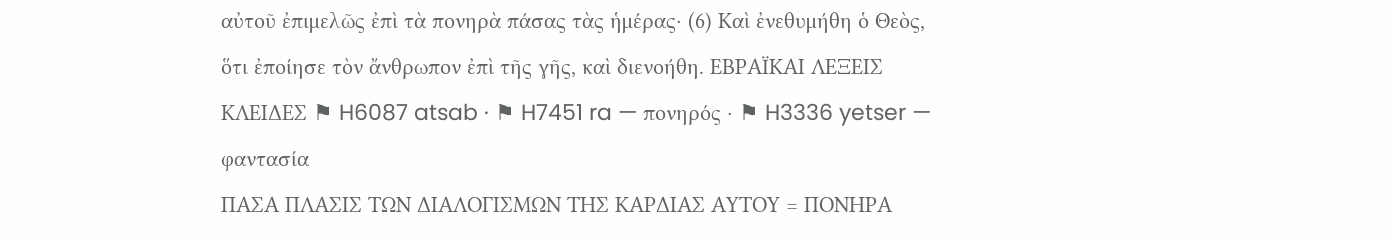αὐτοῦ ἐπιμελῶς ἐπὶ τὰ πονηρὰ πάσας τὰς ἡμέρας· (6) Καὶ ἐνεθυμήθη ὁ Θεὸς, ὅτι ἐποίησε τὸν ἄνθρωπον ἐπὶ τῆς γῆς, καὶ διενοήθη. ΕΒΡΑΪΚΑΙ ΛΕΞΕΙΣ ΚΛΕΙΔΕΣ ⚑ H6087 atsab · ⚑ H7451 ra — πονηρός · ⚑ H3336 yetser — φαντασία
ΠΑΣΑ ΠΛΑΣΙΣ ΤΩΝ ΔΙΑΛΟΓΙΣΜΩΝ ΤΗΣ ΚΑΡΔΙΑΣ ΑΥΤΟΥ = ΠΟΝΗΡΑ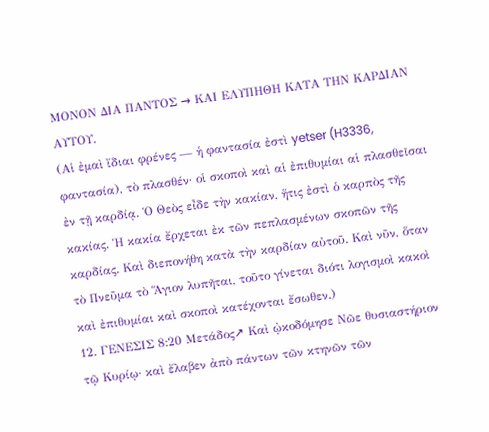ΜΟΝΟΝ ΔΙΑ ΠΑΝΤΟΣ → ΚΑΙ ΕΛΥΠΗΘΗ ΚΑΤΑ ΤΗΝ ΚΑΡΔΙΑΝ ΑΥΤΟΥ.
(Αἱ ἐμαὶ ἴδιαι φρένες — ἡ φαντασία ἐστὶ yetser (H3336, φαντασία), τὸ πλασθέν· οἱ σκοποὶ καὶ αἱ ἐπιθυμίαι αἱ πλασθεῖσαι ἐν τῇ καρδίᾳ. Ὁ Θεὸς εἶδε τὴν κακίαν, ἥτις ἐστὶ ὁ καρπὸς τῆς κακίας. Ἡ κακία ἔρχεται ἐκ τῶν πεπλασμένων σκοπῶν τῆς καρδίας. Καὶ διεπονήθη κατὰ τὴν καρδίαν αὐτοῦ. Καὶ νῦν, ὅταν τὸ Πνεῦμα τὸ Ἅγιον λυπῆται, τοῦτο γίνεται διότι λογισμοὶ κακοὶ καὶ ἐπιθυμίαι καὶ σκοποὶ κατέχονται ἔσωθεν.)
12. ΓΕΝΕΣΙΣ 8:20 Μετάδος↗ Καὶ ᾠκοδόμησε Νῶε θυσιαστήριον τῷ Κυρίῳ· καὶ ἔλαβεν ἀπὸ πάντων τῶν κτηνῶν τῶν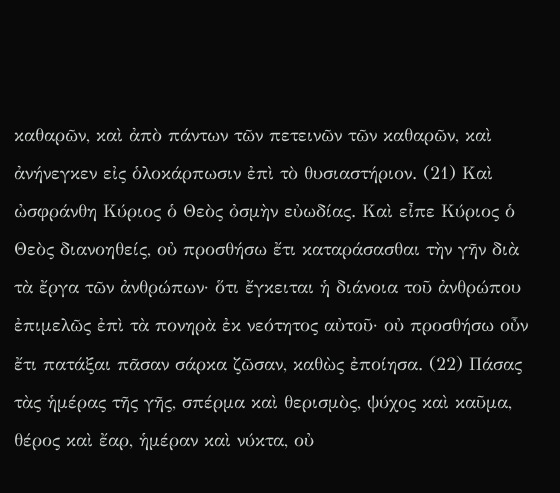καθαρῶν, καὶ ἀπὸ πάντων τῶν πετεινῶν τῶν καθαρῶν, καὶ ἀνήνεγκεν εἰς ὁλοκάρπωσιν ἐπὶ τὸ θυσιαστήριον. (21) Καὶ ὠσφράνθη Κύριος ὁ Θεὸς ὀσμὴν εὐωδίας. Καὶ εἶπε Κύριος ὁ Θεὸς διανοηθείς, οὐ προσθήσω ἔτι καταράσασθαι τὴν γῆν διὰ τὰ ἔργα τῶν ἀνθρώπων· ὅτι ἔγκειται ἡ διάνοια τοῦ ἀνθρώπου ἐπιμελῶς ἐπὶ τὰ πονηρὰ ἐκ νεότητος αὐτοῦ· οὐ προσθήσω οὖν ἔτι πατάξαι πᾶσαν σάρκα ζῶσαν, καθὼς ἐποίησα. (22) Πάσας τὰς ἡμέρας τῆς γῆς, σπέρμα καὶ θερισμὸς, ψύχος καὶ καῦμα, θέρος καὶ ἔαρ, ἡμέραν καὶ νύκτα, οὐ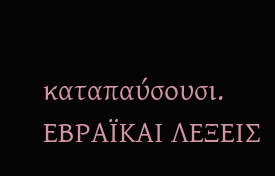καταπαύσουσι. ΕΒΡΑΪΚΑΙ ΛΕΞΕΙΣ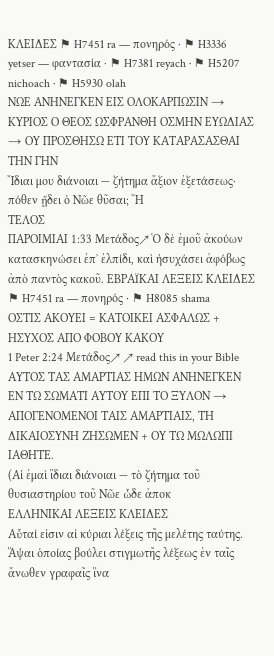ΚΛΕΙΔΕΣ ⚑ H7451 ra — πονηρός · ⚑ H3336 yetser — φαντασία · ⚑ H7381 reyach · ⚑ H5207 nichoach · ⚑ H5930 olah
ΝΩΕ ΑΝΗΝΕΓΚΕΝ ΕΙΣ ΟΛΟΚΑΡΠΩΣΙΝ → ΚΥΡΙΟΣ Ο ΘΕΟΣ ΩΣΦΡΑΝΘΗ ΟΣΜΗΝ ΕΥΩΔΙΑΣ → ΟΥ ΠΡΟΣΘΗΣΩ ΕΤΙ ΤΟΥ ΚΑΤΑΡΑΣΑΣΘΑΙ ΤΗΝ ΓΗΝ
Ἴδιαι μου διάνοιαι — ζήτημα ἄξιον ἐξετάσεως· πόθεν ᾔδει ὁ Νῶε θῦσαι; Ἤ
ΤΕΛΟΣ
ΠΑΡΟΙΜΙΑΙ 1:33 Μετάδος↗ Ὁ δὲ ἐμοῦ ἀκούων κατασκηνώσει ἐπʼ ἐλπίδι, καὶ ἡσυχάσει ἀφόβως ἀπὸ παντὸς κακοῦ. ΕΒΡΑΪΚΑΙ ΛΕΞΕΙΣ ΚΛΕΙΔΕΣ ⚑ H7451 ra — πονηρός · ⚑ H8085 shama
ΟΣΤΙΣ ΑΚΟΥΕΙ = ΚΑΤΟΙΚΕΙ ΑΣΦΑΛΩΣ + ΗΣΥΧΟΣ ΑΠΟ ΦΟΒΟΥ ΚΑΚΟΥ
1 Peter 2:24 Μετάδος↗ ↗ read this in your Bible
ΑΥΤΟΣ ΤΑΣ ΑΜΑΡΤΙΑΣ ΗΜΩΝ ΑΝΗΝΕΓΚΕΝ ΕΝ ΤΩ ΣΩΜΑΤΙ ΑΥΤΟΥ ΕΠΙ ΤΟ ΞΥΛΟΝ → ΑΠΟΓΕΝΟΜΕΝΟΙ ΤΑΙΣ ΑΜΑΡΤΙΑΙΣ, ΤΗ ΔΙΚΑΙΟΣΥΝΗ ΖΗΣΩΜΕΝ + ΟΥ ΤΩ ΜΩΛΩΠΙ ΙΑΘΗΤΕ.
(Αἱ ἐμαὶ ἴδιαι διάνοιαι — τὸ ζήτημα τοῦ θυσιαστηρίου τοῦ Νῶε ὧδε ἀποκ
ΕΛΛΗΝΙΚΑΙ ΛΕΞΕΙΣ ΚΛΕΙΔΕΣ
Αὗταί εἰσιν αἱ κύριαι λέξεις τῆς μελέτης ταύτης. Ἅψαι ὁποίας βούλει στιγμωτῆς λέξεως ἐν ταῖς ἄνωθεν γραφαῖς ἵνα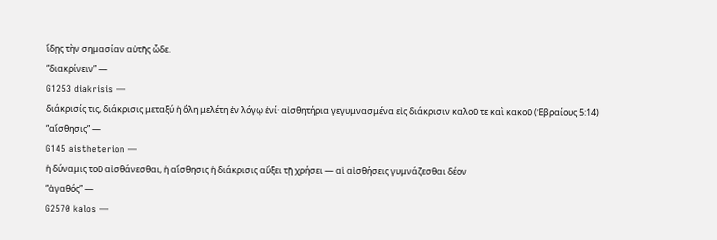ἴδῃς τὴν σημασίαν αὐτῆς ὧδε.
“διακρίνειν” —
G1253 diakrisis —
διάκρισίς τις, διάκρισις μεταξύ ἡ ὅλη μελέτη ἐν λόγῳ ἑνί· αἰσθητήρια γεγυμνασμένα εἰς διάκρισιν καλοῦ τε καὶ κακοῦ (Ἑβραίους 5:14)
“αἴσθησις” —
G145 aistheterion —
ἡ δύναμις τοῦ αἰσθάνεσθαι, ἡ αἴσθησις ἡ διάκρισις αὔξει τῇ χρήσει — αἱ αἰσθήσεις γυμνάζεσθαι δέον
“ἀγαθός” —
G2570 kalos —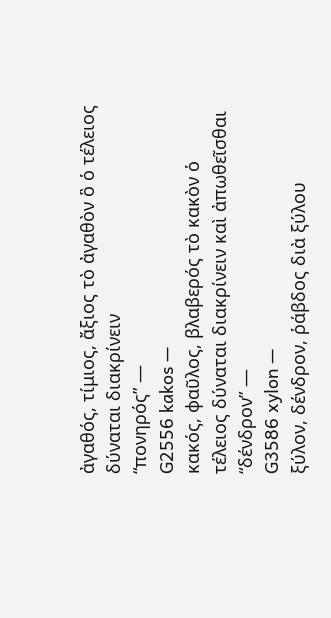ἀγαθός, τίμιος, ἄξιος τὸ ἀγαθὸν ὃ ὁ τέλειος δύναται διακρίνειν
“πονηρός” —
G2556 kakos —
κακός, φαῦλος, βλαβερός τὸ κακὸν ὁ τέλειος δύναται διακρίνειν καὶ ἀπωθεῖσθαι
“δένδρον” —
G3586 xylon —
ξύλον, δένδρον, ῥάβδος διὰ ξύλου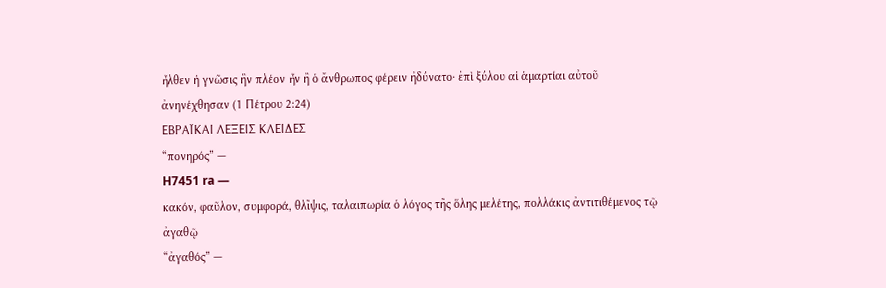ἦλθεν ἡ γνῶσις ἣν πλέον ἦν ἢ ὁ ἄνθρωπος φέρειν ἠδύνατο· ἐπὶ ξύλου αἱ ἁμαρτίαι αὐτοῦ ἀνηνέχθησαν (1 Πέτρου 2:24)
ΕΒΡΑΪΚΑΙ ΛΕΞΕΙΣ ΚΛΕΙΔΕΣ
“πονηρός” —
H7451 ra —
κακόν, φαῦλον, συμφορά, θλῖψις, ταλαιπωρία ὁ λόγος τῆς ὅλης μελέτης, πολλάκις ἀντιτιθέμενος τῷ ἀγαθῷ
“ἀγαθός” —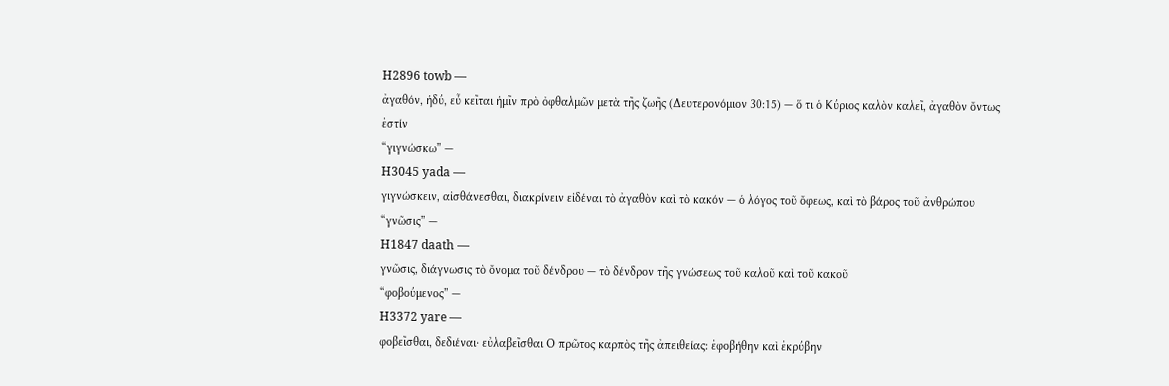H2896 towb —
ἀγαθόν, ἡδύ, εὖ κεῖται ἡμῖν πρὸ ὀφθαλμῶν μετὰ τῆς ζωῆς (Δευτερονόμιον 30:15) — ὅ τι ὁ Κύριος καλὸν καλεῖ, ἀγαθὸν ὄντως ἐστίν
“γιγνώσκω” —
H3045 yada —
γιγνώσκειν, αἰσθάνεσθαι, διακρίνειν εἰδέναι τὸ ἀγαθὸν καὶ τὸ κακόν — ὁ λόγος τοῦ ὄφεως, καὶ τὸ βάρος τοῦ ἀνθρώπου
“γνῶσις” —
H1847 daath —
γνῶσις, διάγνωσις τὸ ὄνομα τοῦ δένδρου — τὸ δένδρον τῆς γνώσεως τοῦ καλοῦ καὶ τοῦ κακοῦ
“φοβούμενος” —
H3372 yare —
φοβεῖσθαι, δεδιέναι· εὐλαβεῖσθαι Ο πρῶτος καρπὸς τῆς ἀπειθείας: ἐφοβήθην καὶ ἐκρύβην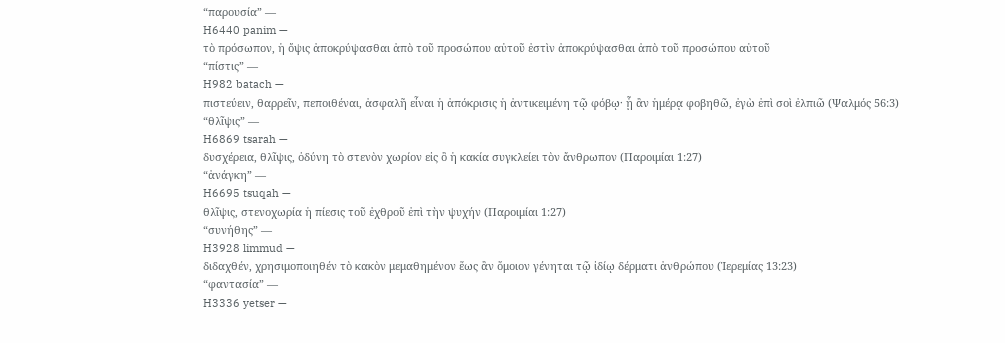“παρουσία” —
H6440 panim —
τὸ πρόσωπον, ἡ ὄψις ἀποκρύψασθαι ἀπὸ τοῦ προσώπου αὐτοῦ ἐστὶν ἀποκρύψασθαι ἀπὸ τοῦ προσώπου αὐτοῦ
“πίστις” —
H982 batach —
πιστεύειν, θαρρεῖν, πεποιθέναι, ἀσφαλῆ εἶναι ἡ ἀπόκρισις ἡ ἀντικειμένη τῷ φόβῳ· ᾗ ἂν ἡμέρᾳ φοβηθῶ, ἐγὼ ἐπὶ σοὶ ἐλπιῶ (Ψαλμός 56:3)
“θλῖψις” —
H6869 tsarah —
δυσχέρεια, θλῖψις, ὀδύνη τὸ στενὸν χωρίον εἰς ὃ ἡ κακία συγκλείει τὸν ἄνθρωπον (Παροιμίαι 1:27)
“ἀνάγκη” —
H6695 tsuqah —
θλῖψις, στενοχωρία ἡ πίεσις τοῦ ἐχθροῦ ἐπὶ τὴν ψυχήν (Παροιμίαι 1:27)
“συνήθης” —
H3928 limmud —
διδαχθέν, χρησιμοποιηθέν τὸ κακὸν μεμαθημένον ἕως ἂν ὅμοιον γένηται τῷ ἰδίῳ δέρματι ἀνθρώπου (Ἱερεμίας 13:23)
“φαντασία” —
H3336 yetser —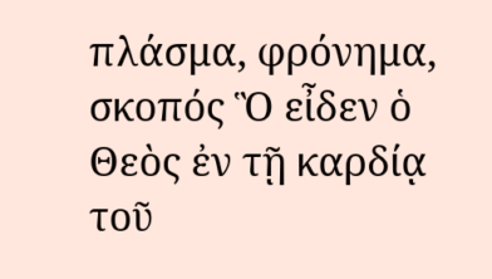πλάσμα, φρόνημα, σκοπός Ὃ εἶδεν ὁ Θεὸς ἐν τῇ καρδίᾳ τοῦ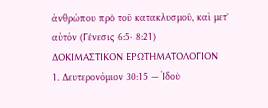ἀνθρώπου πρὸ τοῦ κατακλυσμοῦ, καὶ μετ' αὐτόν (Γένεσις 6:5· 8:21)
ΔΟΚΙΜΑΣΤΙΚΟΝ ΕΡΩΤΗΜΑΤΟΛΟΓΙΟΝ
1. Δευτερονόμιον 30:15 — Ἰδοὺ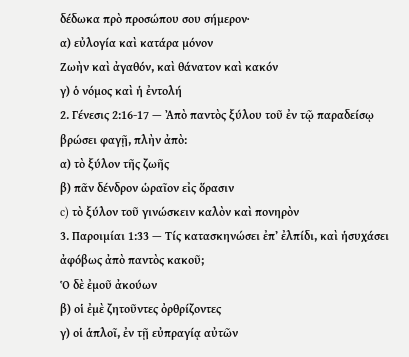δέδωκα πρὸ προσώπου σου σήμερον·
α) εὐλογία καὶ κατάρα μόνον
Ζωὴν καὶ ἀγαθόν, καὶ θάνατον καὶ κακόν
γ) ὁ νόμος καὶ ἡ ἐντολή
2. Γένεσις 2:16-17 — Ἀπὸ παντὸς ξύλου τοῦ ἐν τῷ παραδείσῳ βρώσει φαγῇ, πλὴν ἀπὸ:
α) τὸ ξύλον τῆς ζωῆς
β) πᾶν δένδρον ὡραῖον εἰς ὅρασιν
c) τὸ ξύλον τοῦ γινώσκειν καλὸν καὶ πονηρὸν
3. Παροιμίαι 1:33 — Τίς κατασκηνώσει ἐπʼ ἐλπίδι, καὶ ἡσυχάσει ἀφόβως ἀπὸ παντὸς κακοῦ;
Ὁ δὲ ἐμοῦ ἀκούων
β) οἱ ἐμὲ ζητοῦντες ὀρθρίζοντες
γ) οἱ ἁπλοῖ, ἐν τῇ εὐπραγίᾳ αὐτῶν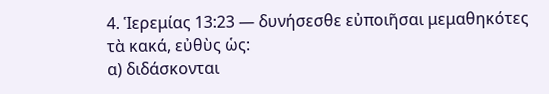4. Ἱερεμίας 13:23 — δυνήσεσθε εὐποιῆσαι μεμαθηκότες τὰ κακά, εὐθὺς ὡς:
α) διδάσκονται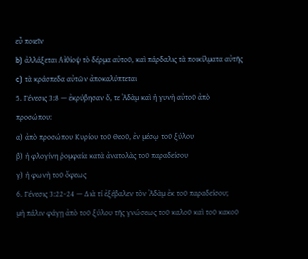εὖ ποιεῖν
b) ἀλλάξεται Αἰθίοψ τὸ δέρμα αὐτοῦ, καὶ πάρδαλις τὰ ποικίλματα αὐτῆς
c) τὰ κράσπεδα αὐτῶν ἀποκαλύπτεται
5. Γένεσις 3:8 — ἐκρύβησαν ὅ, τε Ἀδὰμ καὶ ἡ γυνὴ αὐτοῦ ἀπὸ προσώπου:
α) ἀπὸ προσώπου Κυρίου τοῦ Θεοῦ, ἐν μέσῳ τοῦ ξύλου
β) ἡ φλογίνη ῥομφαία κατὰ ἀνατολὰς τοῦ παραδείσου
γ) ἡ φωνὴ τοῦ ὄφεως
6. Γένεσις 3:22-24 — Διὰ τί ἐξέβαλεν τὸν Ἀδὰμ ἐκ τοῦ παραδείσου;
μὴ πάλιν φάγῃ ἀπὸ τοῦ ξύλου τῆς γνώσεως τοῦ καλοῦ καὶ τοῦ κακοῦ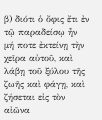β) διότι ὁ ὄφις ἔτι ἐν τῷ παραδείσῳ ἦν
μή ποτε ἐκτείνῃ τὴν χεῖρα αὐτοῦ, καὶ λάβῃ τοῦ ξύλου τῆς ζωῆς καὶ φάγῃ, καὶ ζήσεται εἰς τὸν αἰῶνα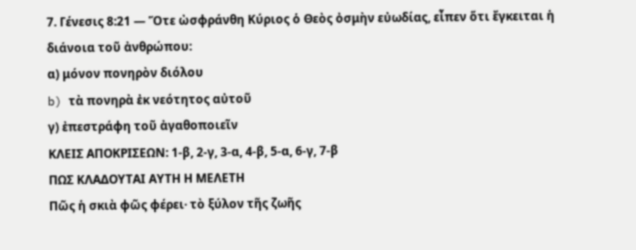7. Γένεσις 8:21 — Ὅτε ὠσφράνθη Κύριος ὁ Θεὸς ὀσμὴν εὐωδίας, εἶπεν ὅτι ἔγκειται ἡ διάνοια τοῦ ἀνθρώπου:
α) μόνον πονηρὸν διόλου
b) τὰ πονηρὰ ἐκ νεότητος αὐτοῦ
γ) ἐπεστράφη τοῦ ἀγαθοποιεῖν
ΚΛΕΙΣ ΑΠΟΚΡΙΣΕΩΝ: 1-β, 2-γ, 3-α, 4-β, 5-α, 6-γ, 7-β
ΠΩΣ ΚΛΑΔΟΥΤΑΙ ΑΥΤΗ Η ΜΕΛΕΤΗ
Πῶς ἡ σκιὰ φῶς φέρει· τὸ ξύλον τῆς ζωῆς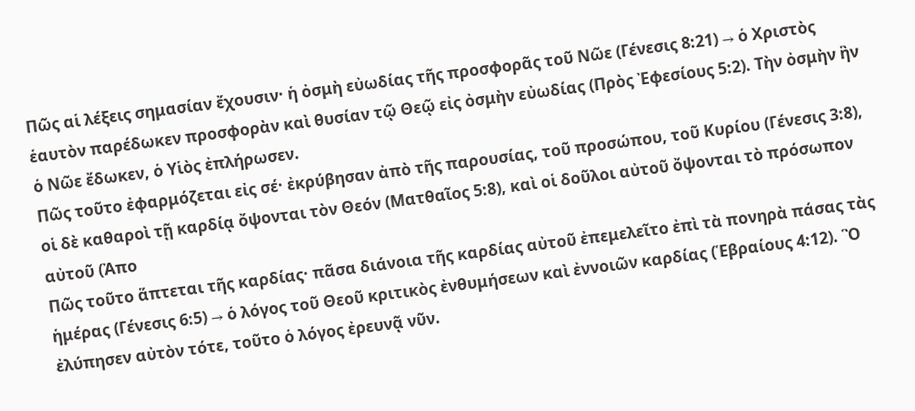Πῶς αἱ λέξεις σημασίαν ἔχουσιν· ἡ ὀσμὴ εὐωδίας τῆς προσφορᾶς τοῦ Νῶε (Γένεσις 8:21) → ὁ Χριστὸς ἑαυτὸν παρέδωκεν προσφορὰν καὶ θυσίαν τῷ Θεῷ εἰς ὀσμὴν εὐωδίας (Πρὸς Ἐφεσίους 5:2). Τὴν ὀσμὴν ἣν ὁ Νῶε ἔδωκεν, ὁ Υἱὸς ἐπλήρωσεν.
Πῶς τοῦτο ἐφαρμόζεται εἰς σέ· ἐκρύβησαν ἀπὸ τῆς παρουσίας, τοῦ προσώπου, τοῦ Κυρίου (Γένεσις 3:8), οἱ δὲ καθαροὶ τῇ καρδίᾳ ὄψονται τὸν Θεόν (Ματθαῖος 5:8), καὶ οἱ δοῦλοι αὐτοῦ ὄψονται τὸ πρόσωπον αὐτοῦ (Ἀπο
Πῶς τοῦτο ἅπτεται τῆς καρδίας· πᾶσα διάνοια τῆς καρδίας αὐτοῦ ἐπεμελεῖτο ἐπὶ τὰ πονηρὰ πάσας τὰς ἡμέρας (Γένεσις 6:5) → ὁ λόγος τοῦ Θεοῦ κριτικὸς ἐνθυμήσεων καὶ ἐννοιῶν καρδίας (Ἑβραίους 4:12). Ὃ ἐλύπησεν αὐτὸν τότε, τοῦτο ὁ λόγος ἐρευνᾷ νῦν.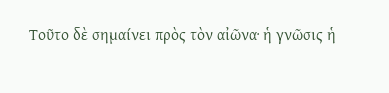Τοῦτο δὲ σημαίνει πρὸς τὸν αἰῶνα· ἡ γνῶσις ἡ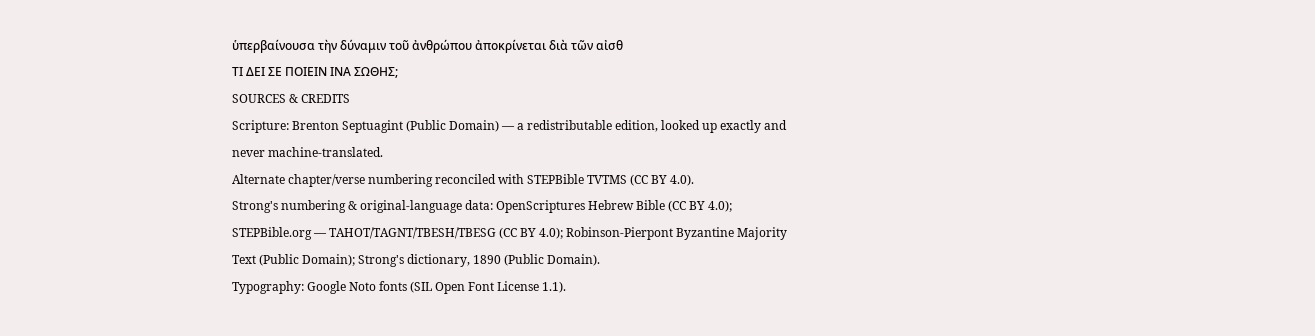ὑπερβαίνουσα τὴν δύναμιν τοῦ ἀνθρώπου ἀποκρίνεται διὰ τῶν αἰσθ
ΤΙ ΔΕΙ ΣΕ ΠΟΙΕΙΝ ΙΝΑ ΣΩΘΗΣ;
SOURCES & CREDITS
Scripture: Brenton Septuagint (Public Domain) — a redistributable edition, looked up exactly and never machine-translated.
Alternate chapter/verse numbering reconciled with STEPBible TVTMS (CC BY 4.0).
Strong's numbering & original-language data: OpenScriptures Hebrew Bible (CC BY 4.0); STEPBible.org — TAHOT/TAGNT/TBESH/TBESG (CC BY 4.0); Robinson-Pierpont Byzantine Majority Text (Public Domain); Strong's dictionary, 1890 (Public Domain).
Typography: Google Noto fonts (SIL Open Font License 1.1).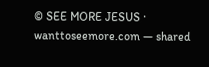© SEE MORE JESUS · wanttoseemore.com — shared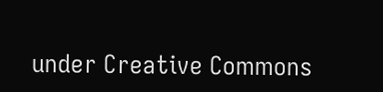under Creative Commons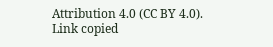Attribution 4.0 (CC BY 4.0).
Link copied